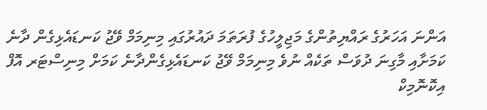އަންނަ އަހަރުގެ ރައްޔިތުންގެ މަޖިލީހުގެ ފުރަތަމަ ދައުރުގައި މިނިމަމް ވޭޖު ކަނޑައެޅިގެން ދާނެ ކަމަށާއި މާގިނަ ދުވަސް ތަކެއް ނުވެ މިނިމަމް ވޭޖު ކަނޑައެޅިގެންދާނެ ކަމަށް މިނިސްޓަރ އޮފް އިކޮނޮމިކް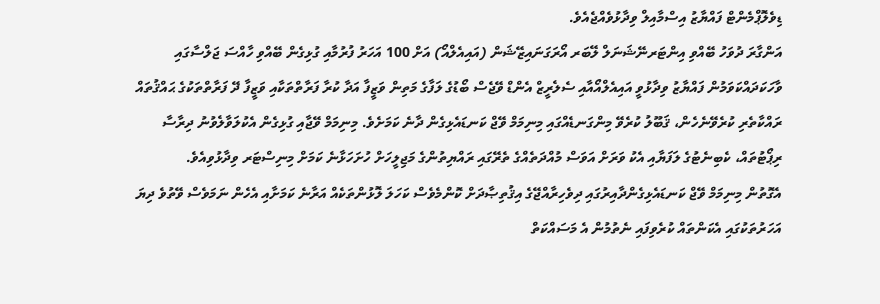ޑިވެލޮޕްމެންޓް ފައްޔާޒު އިސްމާއިލް ވިދާޅުވެއްޖެއެވެ.
އަންގާރަ ދުވަހު ބޭއްވި އިންޓަރނޭޝަނަލް ލޭބަރ އޯރަގަނައިޒޭޝަން (އައިއެލްއޯ) އަށް 100 އަހަރު ފުރުމާއި ގުޅިގެން ބޭއްވި ހާއްސަ ޖަލްސާގައި ވާހަކަދައްކަވަމުން ފައްޔާޒު ވިދާޅުވީ އައިއެލްއޯއާއި ސެލެރީޒް އެންޑް ވޭޖެސް ބޯޑުގެ ލަފާގެ މަތިން ވަޒީފާ އަދާ ކުރާ ފަރާތްތަކާއި ވަޒީފާ ދޭ ފަރާތްތަކުގެ ޙައްޤުތައް ރައްކާތެރި ކުރެވޭނެހެން، ޤަބޫލު ކުރެވޭ މިންގަނޑެއްގައި މިނިމަމް ވޭޖް ކަނޑައެޅިގެން ދާނެ ކަމަށެވެ. މިނިމަމް ވޭޖާއި ގުޅިގެން އެކުލަވާލެވުނު ދިރާސާ ރިޕޯޓުތައް، ކެބިނެޓުގެ ލަފަޔާއި އެކު ވަރަށް އަވަސް މުއްދަތެއްގެ ތެރޭގައި ރައްޔިތުންގެ މަޖިލީހަށް ހުށަހަޅާނެ ކަމަށް މިނިސްޓަރ ވިދާޅުވިއެވެ.
އެގޮތުން މިނިމަމް ވޭޖް ކަނޑައެޅިގެންދާއިރުގައި ދިވެހިރާއްޖޭގެ އިޤުތިޞާދަށް ކޮންމެވެސް ކަހަލަ ލޮޅުންތަކެއް އަރާނެ ކަމަށާއި އެހެން ނަމަވެސް ވޭތުވެ ދިޔަ އަހަރުތަކުގައި އެކަންތައް ކުރެވިފައި ނެތުމުން އެ މަސައްކަތް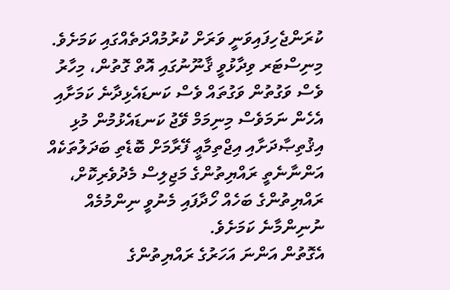ކުރަންޖެހިފައިވަނީ ވަރަށް ކުރުމުއްދަތެއްގައި ކަމަށެވެ.
މިނިސްޓަރ ވިދާޅުވީ ޤާނޫނުގައި އޮތް ގޮތުން، މިހާރު ވެސް ވަގުތުން ވަގުތައް ވެސް ކަނޑައެޅިދާނެ ކަމަށާއި އެހެން ނަމަވެސް މިނިމަމް ވޭޖު ކަނޑައެޅުމުން މުޅި އިޤުތިޞާދަށާއި އިޖްތިމާޢީ ފޭރާމަށް ބޮޑެތި ބަދަލުތަކެއް އަންނާނެތީ ރައްޔިތުންގެ މަޖިލިސް މެދުވެރިކޮށް، ރައްޔިތުންގެ ބަހެއް ހޯދާފައި މެނުވީ ނިންމުމެއް ނުނިންމާނެ ކަމަށެވެ.
އެގޮތުން އަންނަ އަހަރުގެ ރައްޔިތުންގެ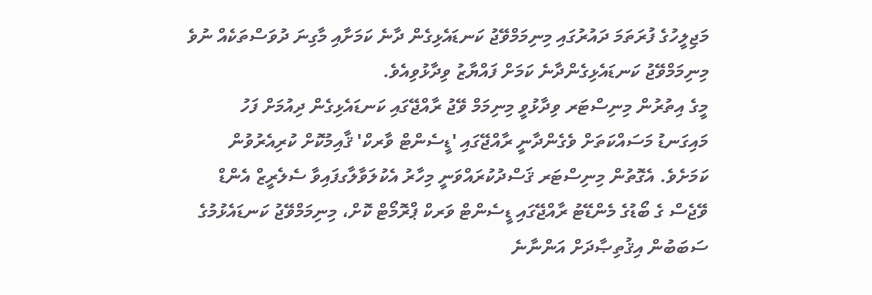މަޖިލީހުގެ ފުރަތަމަ ދައުރުގައި މިނިމަމްވޭޖު ކަނޑައެޅިގެން ދާނެ ކަމަށާއި މާގިނަ ދުވަސްތަކެއް ނުވެ މިނިމަމްވޭޖު ކަނޑައެޅިގެންދާނެ ކަމަށް ފައްޔާޒު ވިދާޅުވިއެވެ.
މީގެ އިތުރުން މިނިސްޓަރ ވިދާޅުވީ މިނިމަމް ވޭޖު ރާއްޖޭގައި ކަނޑައެޅިގެން ދިއުމަށް ފަހު މައިގަނޑު މަސައްކަތަށް ވެގެންދާނީ ރާއްޖޭގައި 'ޑީސެންޓް ވާރކް' ޤާއިމުކޮށް ކުރިއެރުވުން ކަމަށެވެ. އެގޮތުން މިނިސްޓަރ ޤަސްދުކުރައްވަނީ މިހާރު އެކުލަވާލާގފައިވާ ސެލެރީޒް އެންޑް ވޭޖެސް ގެ ބޯޑުގެ މެންޑޭޓު ރާއްޖޭގައި ޑީސެންޓް ވަރކް ޕްރޮމޯޓް ކޮށް، މިނިމަމްވޭޖު ކަނޑައެޅުމުގެ ސަބަބުން އިޤުތިޞާދަށް އަންނާނެ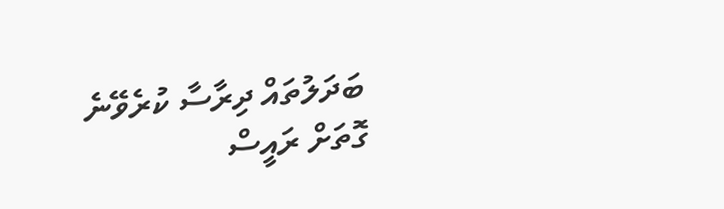ބަދަލުތައް ދިރާސާ ކުރެވޭނެ ގޮތަށް ރައީސް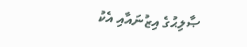ޞާލިޙުގެ އިޒުނައާއި އެކު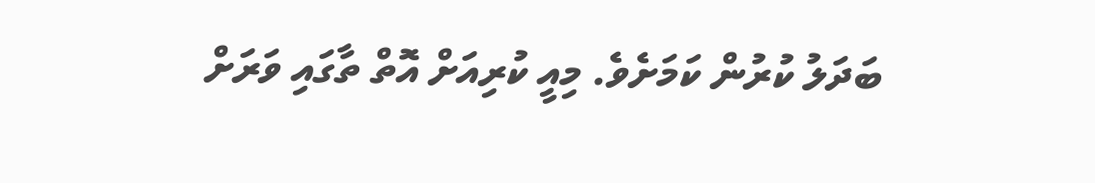ބަދަލު ކުރުން ކަމަށެވެ. މިއީ ކުރިއަށް އޮތް ތާގައި ވަރަށް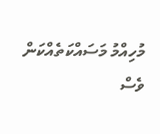މުހިއްމު މަސައްކަތެއްކަން ވެސް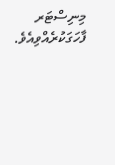މިނިސްޓަރ ފާހަގަކުރެއްވިއެވެ.